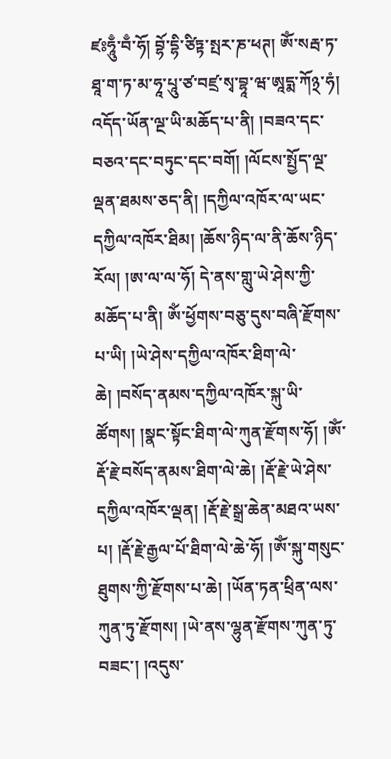ཛཿཧཱུྃ་བྃ་ཧོ། བྷོ་དྷི་ཙིཏྟ་སྤར་ཎ་ཕཊ། ༀ་སརྦ་ཏ་ཐཱ་ག་ཏ་མ་ཧཱ་པཱུ་ཙ་བཛྲ་སྭ་བྷཱ་ཝ་ཨཱདྨ་ཀོ྅་ཧཾ། འདོད་ཡོན་ལྔ་ཡི་མཆོད་པ་ནི། །བཟའ་དང་བཅའ་དང་བཏུང་དང་བགོ། །ལོངས་སྤྱོད་ལྔ་ལྡན་ཐམས་ཅད་ནི། །དཀྱིལ་འཁོར་ལ་ཡང་དཀྱིལ་འཁོར་ཐིམ། །ཆོས་ཉིད་ལ་ནི་ཆོས་ཉིད་རོལ། །ཨ་ལ་ལ་ཧོ། དེ་ནས་གླུ་ཡེ་ཤེས་ཀྱི་མཆོད་པ་ནི། ༀ་ཕྱོགས་བཅུ་དུས་བཞི་རྫོགས་པ་ཡི། །ཡེ་ཤེས་དཀྱིལ་འཁོར་ཐིག་ལེ་ཆེ། །བསོད་ནམས་དཀྱིལ་འཁོར་སྐུ་ཡི་ཚོགས། །སྣང་སྟོང་ཐིག་ལེ་ཀུན་རྫོགས་ཧོ། །ༀ་རྡོ་རྗེ་བསོད་ནམས་ཐིག་ལེ་ཆེ། །རྡོ་རྗེ་ཡེ་ཤེས་དཀྱིལ་འཁོར་ལྡན། །རྡོ་རྗེ་སྒྲ་ཆེན་མཐའ་ཡས་པ། །རྡོ་རྗེ་རྒྱལ་པོ་ཐིག་ལེ་ཆེ་ཧོ། །ༀ་སྐུ་གསུང་ཐུགས་ཀྱི་རྫོགས་པ་ཆེ། །ཡོན་ཏན་ཕྲིན་ལས་ཀུན་ཏུ་རྫོགས། །ཡེ་ནས་ལྷུན་རྫོགས་ཀུན་ཏུ་བཟང་། །འདུས་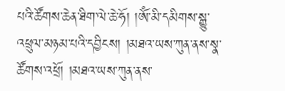པའི་ཚོགས་ཆེན་ཐིག་ལེ་ཆེ་ཧོ། །ༀ་མི་དམིགས་སྒྱུ་འཕྲུལ་མཉམ་པའི་དབྱིངས། །མཐའ་ཡས་ཀུན་ནས་སྣ་ཚོགས་འཕྲོ། །མཐའ་ཡས་ཀུན་ནས་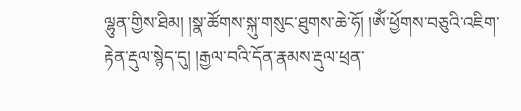ལྷུན་གྱིས་ཐིམ། །སྣ་ཚོགས་སྐུ་གསུང་ཐུགས་ཆེ་ཧོ། །ༀ་ཕྱོགས་བཅུའི་འཇིག་རྟེན་རྡུལ་སྙེད་དུ། །རྒྱལ་བའི་དོན་རྣམས་རྡུལ་ཕྲན་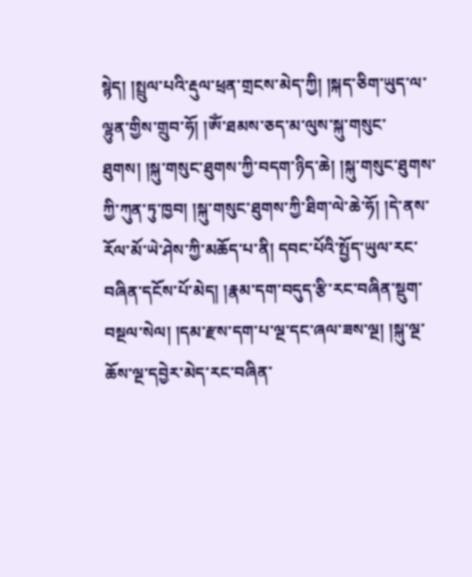སྙེད། །སྤྲུལ་པའི་རྡུལ་ཕྲན་གྲངས་མེད་ཀྱི། །སྐད་ཅིག་ཡུད་ལ་ལྷུན་གྱིས་གྲུབ་ཧོ། །ༀ་ཐམས་ཅད་མ་ལུས་སྐུ་གསུང་ཐུགས། །སྐུ་གསུང་ཐུགས་ཀྱི་བདག་ཉིད་ཆེ། །སྐུ་གསུང་ཐུགས་ཀྱི་ཀུན་ཏུ་ཁྱབ། །སྐུ་གསུང་ཐུགས་ཀྱི་ཐིག་ལེ་ཆེ་ཧོ། །དེ་ནས་རོལ་མོ་ཡེ་ཤེས་ཀྱི་མཆོད་པ་ནི། དབང་པོའི་སྤྱོད་ཡུལ་རང་བཞིན་དངོས་པོ་མེད། །རྣམ་དག་བདུད་རྩི་རང་བཞིན་སྡུག་བསྔལ་སེལ། །དམ་རྫས་དག་པ་ལྔ་དང་ཞལ་ཟས་ལྔ། །སྐུ་ལྔ་ཆོས་ལྔ་དབྱེར་མེད་རང་བཞིན་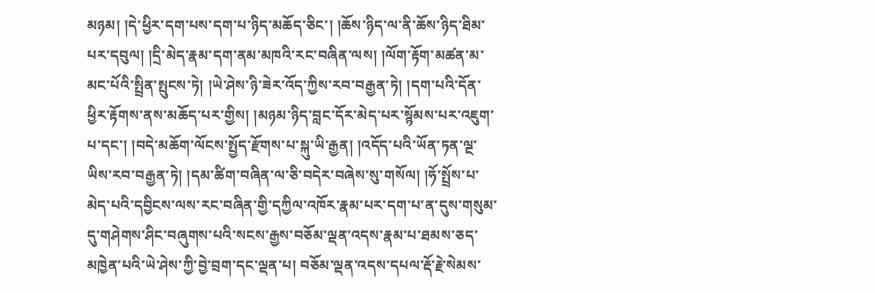མཉམ། །དེ་ཕྱིར་དག་པས་དག་པ་ཉིད་མཆོད་ཅིང་། །ཆོས་ཉིད་ལ་ནི་ཆོས་ཉིད་ཐིམ་པར་དབུལ། །དྲི་མེད་རྣམ་དག་ནམ་མཁའི་རང་བཞིན་ལས། །ལོག་རྟོག་མཚན་མ་མང་པོའི་སྤྲིན་སྤུངས་ཏེ། །ཡེ་ཤེས་ཉི་ཟེར་འོད་ཀྱིས་རབ་བརྒྱན་ཏེ། །དག་པའི་དོན་ཕྱིར་རྟོགས་ནས་མཆོད་པར་གྱིས། །མཉམ་ཉིད་བླང་དོར་མེད་པར་སྙོམས་པར་འཇུག་པ་དང་། །བདེ་མཆོག་ལོངས་སྤྱོད་རྫོགས་པ་སྐུ་ཡི་རྒྱན། །འདོད་པའི་ཡོན་ཏན་ལྔ་ཡིས་རབ་བརྒྱན་ཏེ། །དམ་ཚིག་བཞིན་ལ་ཅི་བདེར་བཞེས་སུ་གསོལ། །ཧོ་སྤྲོས་པ་མེད་པའི་དབྱིངས་ལས་རང་བཞིན་གྱི་དཀྱིལ་འཁོར་རྣམ་པར་དག་པ་ན་དུས་གསུམ་དུ་གཤེགས་ཤིང་བཞུགས་པའི་སངས་རྒྱས་བཅོམ་ལྡན་འདས་རྣམ་པ་ཐམས་ཅད་མཁྱེན་པའི་ཡེ་ཤེས་ཀྱི་བྱེ་བྲག་དང་ལྡན་པ། བཅོམ་ལྡན་འདས་དཔལ་རྡོ་རྗེ་སེམས་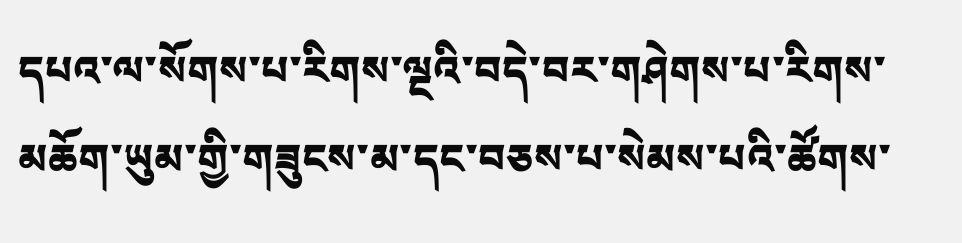དཔའ་ལ་སོགས་པ་རིགས་ལྔའི་བདེ་བར་གཤེགས་པ་རིགས་མཆོག་ཡུམ་གྱི་གཟུངས་མ་དང་བཅས་པ་སེམས་པའི་ཚོགས་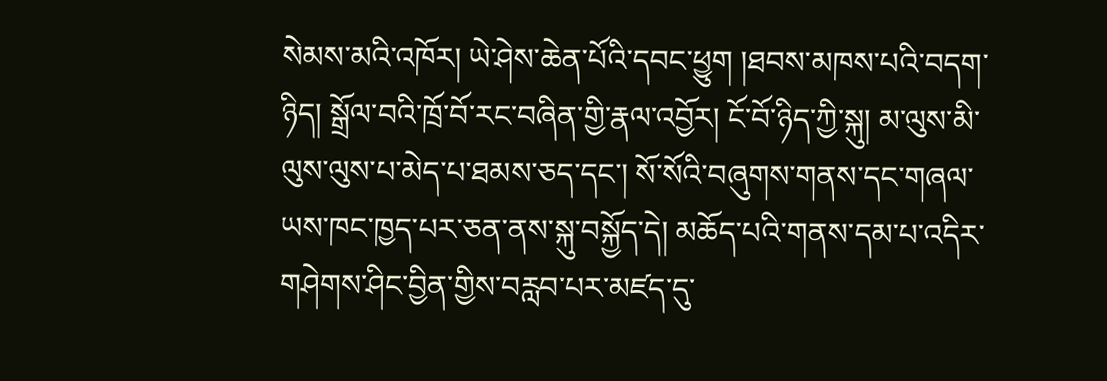སེམས་མའི་འཁོར། ཡེ་ཤེས་ཆེན་པོའི་དབང་ཕྱུག །ཐབས་མཁས་པའི་བདག་ཉིད། སྒྲོལ་བའི་ཁྲོ་བོ་རང་བཞིན་གྱི་རྣལ་འབྱོར། ངོ་བོ་ཉིད་ཀྱི་སྐུ། མ་ལུས་མི་ལུས་ལུས་པ་མེད་པ་ཐམས་ཅད་དང་། སོ་སོའི་བཞུགས་གནས་དང་གཞལ་ཡས་ཁང་ཁྱད་པར་ཅན་ནས་སྐུ་བསྐྱོད་དེ། མཆོད་པའི་གནས་དམ་པ་འདིར་གཤེགས་ཤིང་བྱིན་གྱིས་བརླབ་པར་མཛད་དུ་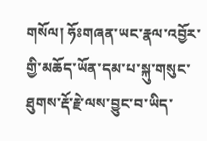གསོལ། ཧོཿགཞན་ཡང་རྣལ་འབྱོར་གྱི་མཆོད་ཡོན་དམ་པ་སྐུ་གསུང་ཐུགས་རྡོ་རྗེ་ལས་བྱུང་བ་ཡིད་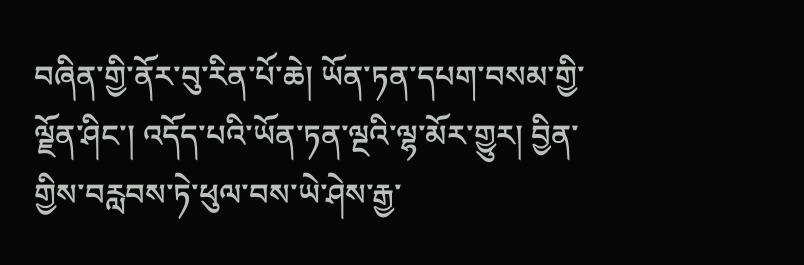བཞིན་གྱི་ནོར་བུ་རིན་པོ་ཆེ། ཡོན་ཏན་དཔག་བསམ་གྱི་ལྗོན་ཤིང་། འདོད་པའི་ཡོན་ཏན་ལྔའི་ལྷ་མོར་གྱུར། བྱིན་གྱིས་བརླབས་ཏེ་ཕུལ་བས་ཡེ་ཤེས་རྒྱ་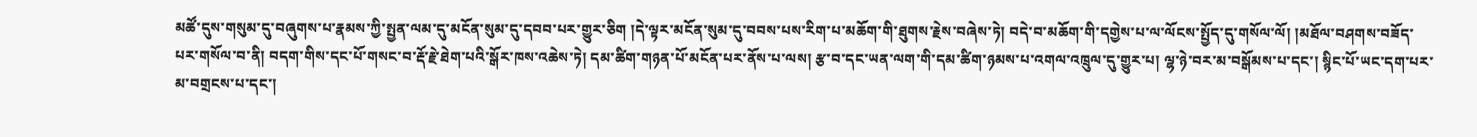མཚོ་དུས་གསུམ་དུ་བཞུགས་པ་རྣམས་ཀྱི་སྤྱན་ལམ་དུ་མངོན་སུམ་དུ་དབབ་པར་གྱུར་ཅིག །དེ་ལྟར་མངོན་སུམ་དུ་བབས་པས་རིག་པ་མཆོག་གི་ཐུགས་རྗེས་བཞེས་ཏེ། བདེ་བ་མཆོག་གི་དགྱེས་པ་ལ་ལོངས་སྤྱོད་དུ་གསོལ་ལོ། །མཐོལ་བཤགས་བཟོད་པར་གསོལ་བ་ནི། བདག་གིས་དང་པོ་གསང་བ་རྡོ་རྗེ་ཐེག་པའི་སྒོར་ཁས་འཆེས་ཏེ། དམ་ཚིག་གཉན་པོ་མངོན་པར་ནོས་པ་ལས། རྩ་བ་དང་ཡན་ལག་གི་དམ་ཚིག་ཉམས་པ་འགལ་འཁྲུལ་དུ་གྱུར་པ། ལྷ་ཉེ་བར་མ་བསྒོམས་པ་དང་། སྙིང་པོ་ཡང་དག་པར་མ་བགྲངས་པ་དང་།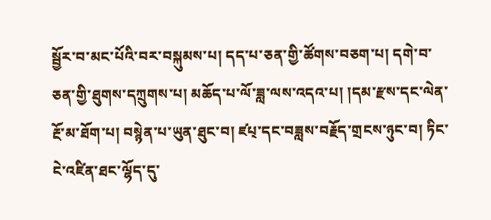སྦྱོར་བ་མང་པོའི་བར་བསྐུམས་པ། དད་པ་ཅན་གྱི་ཚོགས་བཅག་པ། དགེ་བ་ཅན་གྱི་ཐུགས་དཀྲུགས་པ། མཆོད་པ་ལོ་ཟླ་ལས་འདའ་པ། །དམ་རྫས་དང་ལེན་རྔོ་མ་ཐོག་པ། བསྙེན་པ་ཡུན་ཐུང་བ། ཛཔ྄་དང་བཟླས་བརྗོད་གྲངས་ཉུང་བ། ཏིང་ངེ་འཛིན་ཐང་ལྷོད་དུ་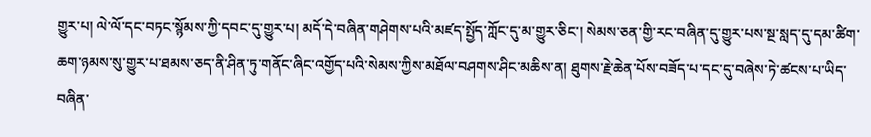གྱུར་པ། ལེ་ལོ་དང་བཏང་སྙོམས་ཀྱི་དབང་དུ་གྱུར་པ། མདོ་དེ་བཞིན་གཤེགས་པའི་མཛད་སྤྱོད་ཀློང་དུ་མ་གྱུར་ཅིང་། སེམས་ཅན་གྱི་རང་བཞིན་དུ་གྱུར་པས་སྔ་སླད་དུ་དམ་ཚིག་ཆག་ཉམས་སུ་གྱུར་པ་ཐམས་ཅད་ནི་ཤིན་ཏུ་གནོང་ཞིང་འགྱོད་པའི་སེམས་ཀྱིས་མཐོལ་བཤགས་ཤིང་མཆིས་ན། ཐུགས་རྗེ་ཆེན་པོས་བཟོད་པ་དང་དུ་བཞེས་ཏེ་ཚངས་པ་ཡིད་བཞིན་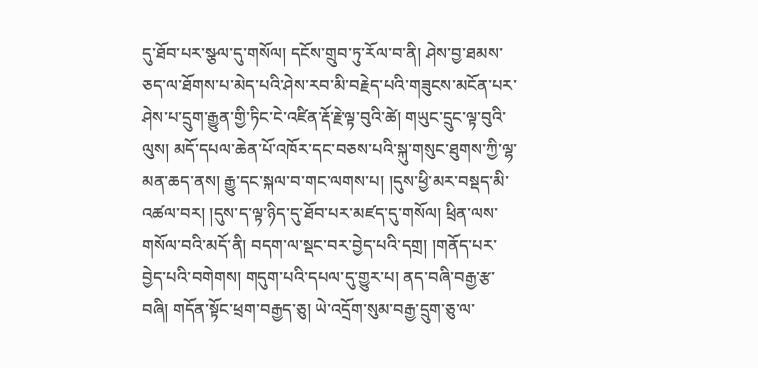དུ་ཐོབ་པར་སྩལ་དུ་གསོལ། དངོས་གྲུབ་ཏུ་རོལ་བ་ནི། ཤེས་བྱ་ཐམས་ཅད་ལ་ཐོགས་པ་མེད་པའི་ཤེས་རབ་མི་བརྗེད་པའི་གཟུངས་མངོན་པར་ཤེས་པ་དྲུག་རྒྱུན་གྱི་ཏིང་ངེ་འཛིན་རྡོ་རྗེ་ལྟ་བུའི་ཚེ། གཡུང་དྲུང་ལྟ་བུའི་ལུས། མདོ་དཔལ་ཆེན་པོ་འཁོར་དང་བཅས་པའི་སྐུ་གསུང་ཐུགས་ཀྱི་ལྷ་མན་ཆད་ནས། རྒྱུ་དང་སྐལ་བ་གང་ལགས་པ། །དུས་ཕྱི་མར་བསྡད་མི་འཚལ་བར། །དུས་ད་ལྟ་ཉིད་དུ་ཐོབ་པར་མཛད་དུ་གསོལ། ཕྲིན་ལས་གསོལ་བའི་མདོ་ནི། བདག་ལ་སྡང་བར་བྱེད་པའི་དགྲ། །གནོད་པར་བྱེད་པའི་བགེགས། གདུག་པའི་དཔལ་དུ་གྱུར་པ། ནད་བཞི་བརྒྱ་རྩ་བཞི། གདོན་སྟོང་ཕྲག་བརྒྱད་ཅུ། ཡེ་འདྲོག་སུམ་བརྒྱ་དྲུག་ཅུ་ལ་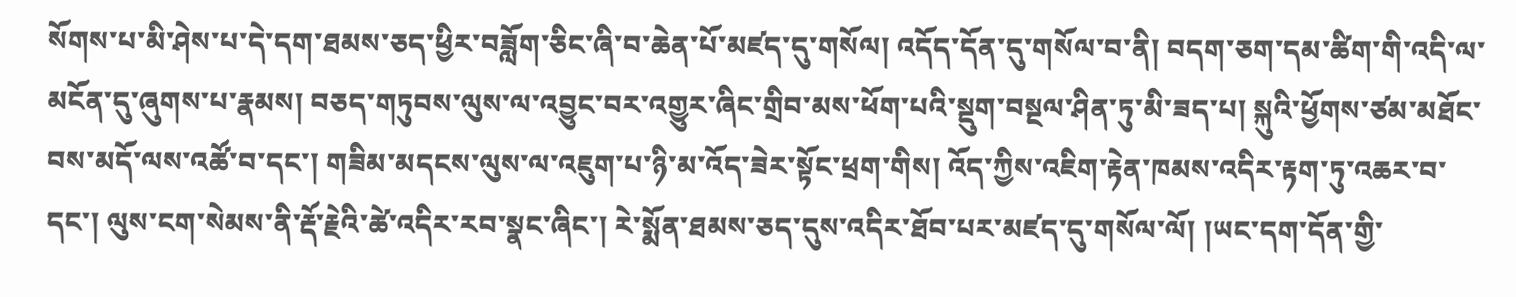སོགས་པ་མི་ཤེས་པ་དེ་དག་ཐམས་ཅད་ཕྱིར་བཟློག་ཅིང་ཞི་བ་ཆེན་པོ་མཛད་དུ་གསོལ། འདོད་དོན་དུ་གསོལ་བ་ནི། བདག་ཅག་དམ་ཚིག་གི་འདི་ལ་མངོན་དུ་ཞུགས་པ་རྣམས། བཅད་གཏུབས་ལུས་ལ་འབྱུང་བར་འགྱུར་ཞིང་གྲིབ་མས་ཕོག་པའི་སྡུག་བསྔལ་ཤིན་ཏུ་མི་ཟད་པ། སྐུའི་ཕྱོགས་ཙམ་མཐོང་བས་མདོ་ལས་འཚོ་བ་དང་། གཟིམ་མདངས་ལུས་ལ་འཇུག་པ་ཉི་མ་འོད་ཟེར་སྟོང་ཕྲག་གིས། འོད་ཀྱིས་འཇིག་རྟེན་ཁམས་འདིར་རྟག་ཏུ་འཆར་བ་དང་། ལུས་ངག་སེམས་ནི་རྡོ་རྗེའི་ཚེ་འདིར་རབ་སྣང་ཞིང་། རེ་སྨོན་ཐམས་ཅད་དུས་འདིར་ཐོབ་པར་མཛད་དུ་གསོལ་ལོ། །ཡང་དག་དོན་གྱི་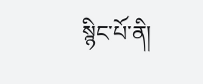སྙིང་པོ་ནི།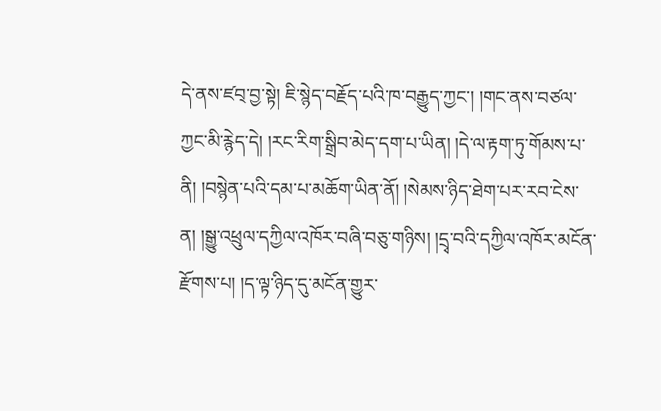དེ་ནས་ཛབ྄་བྱ་སྟེ། ཇི་སྙེད་བརྗོད་པའི་ཁ་བརྒྱུད་ཀྱང་། །གང་ནས་བཙལ་ཀྱང་མི་རྙེད་དེ། །རང་རིག་སྒྲིབ་མེད་དག་པ་ཡིན། །དེ་ལ་རྟག་ཏུ་གོམས་པ་ནི། །བསྙེན་པའི་དམ་པ་མཆོག་ཡིན་ནོ། །སེམས་ཉིད་ཐེག་པར་རབ་ངེས་ན། །སྒྱུ་འཕྲུལ་དཀྱིལ་འཁོར་བཞི་བཅུ་གཉིས། །དྲྭ་བའི་དཀྱིལ་འཁོར་མངོན་རྫོགས་པ། །ད་ལྟ་ཉིད་དུ་མངོན་གྱུར་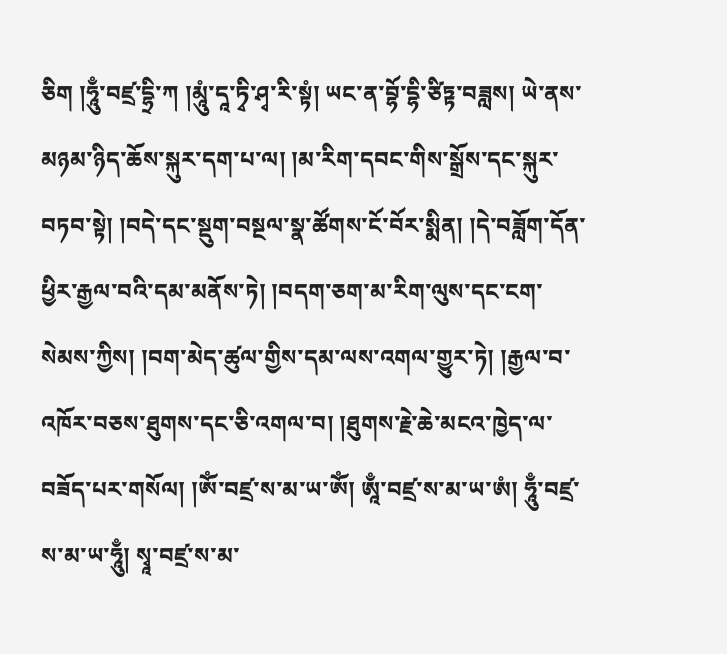ཅིག །ཧཱུྃ་བཛྲ་དྷྲི་ཀ །མཱུཾ་དཱ་ཏྭི་ཤྭ་རི་སྟཾ། ཡང་ན་བྷོ་དྷི་ཙིཏྟ་བཟླས། ཡེ་ནས་མཉམ་ཉིད་ཆོས་སྐུར་དག་པ་ལ། །མ་རིག་དབང་གིས་སྒྲོས་དང་སྐུར་བཏབ་སྟེ། །བདེ་དང་སྡུག་བསྔལ་སྣ་ཚོགས་ངོ་བོར་སྨིན། །དེ་བཟློག་དོན་ཕྱིར་རྒྱལ་བའི་དམ་མནོས་ཏེ། །བདག་ཅག་མ་རིག་ལུས་དང་ངག་སེམས་ཀྱིས། །བག་མེད་ཚུལ་གྱིས་དམ་ལས་འགལ་གྱུར་ཏེ། །རྒྱལ་བ་འཁོར་བཅས་ཐུགས་དང་ཅི་འགལ་བ། །ཐུགས་རྗེ་ཆེ་མངའ་ཁྱེད་ལ་བཟོད་པར་གསོལ། །ༀ་བཛྲ་ས་མ་ཡ་ༀ། ཨཱྃ་བཛྲ་ས་མ་ཡ་ཨཾ། ཧཱུྃ་བཛྲ་ས་མ་ཡ་ཧཱུྃ། སྭཱ་བཛྲ་ས་མ་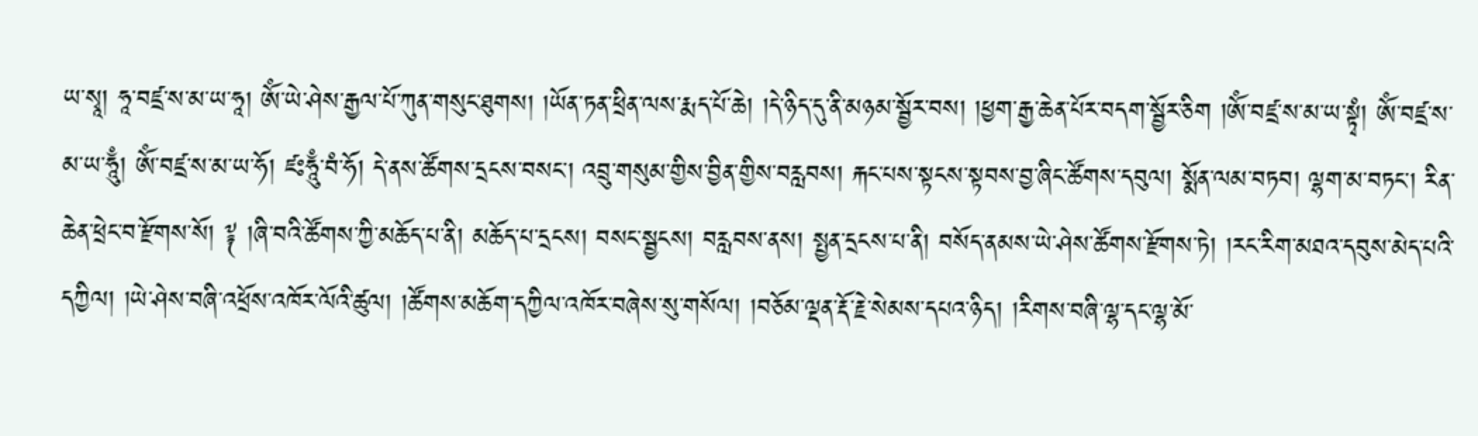ཡ་སྭཱ། ཧཱ་བཛྲ་ས་མ་ཡ་ཧཱ། ༀ་ཡེ་ཤེས་རྒྱལ་པོ་ཀུན་གསུང་ཐུགས། །ཡོན་ཏན་ཕྲིན་ལས་རྨད་པོ་ཆེ། །དེ་ཉིད་དུ་ནི་མཉམ་སྦྱོར་བས། །ཕྱག་རྒྱ་ཆེན་པོར་བདག་སྦྱོར་ཅིག །ༀ་བཛྲ་ས་མ་ཡ་སྟྭཾ། ༀ་བཛྲ་ས་མ་ཡ་ཧཱུྃ། ༀ་བཛྲ་ས་མ་ཡ་ཧོ། ཛཿཧཱུྃ་བཾ་ཧོ། དེ་ནས་ཚོགས་དྲངས་བསང་། འབྲུ་གསུམ་གྱིས་བྱིན་གྱིས་བརླབས། རྐང་པས་སྟངས་སྟབས་བྱ་ཞིང་ཚོགས་དབུལ། སྨོན་ལམ་བཏབ། ལྷག་མ་བཏང་། རིན་ཆེན་ཕྲེང་བ་རྫོགས་སོ། ༈ །ཞི་བའི་ཚོགས་ཀྱི་མཆོད་པ་ནི། མཆོད་པ་དྲངས། བསང་སྦྱངས། བརླབས་ནས། སྤྱན་དྲངས་པ་ནི། བསོད་ནམས་ཡེ་ཤེས་ཚོགས་རྫོགས་ཏེ། །རང་རིག་མཐའ་དབུས་མེད་པའི་དཀྱིལ། །ཡེ་ཤེས་བཞི་འཕྲོས་འཁོར་ལོའི་ཚུལ། །ཚོགས་མཆོག་དཀྱིལ་འཁོར་བཞེས་སུ་གསོལ། །བཅོམ་ལྡན་རྡོ་རྗེ་སེམས་དཔའ་ཉིད། །རིགས་བཞི་ལྷ་དང་ལྷ་མོ་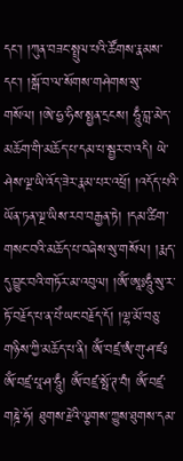དང་། །ཀུན་བཟང་སྤྲུལ་པའི་ཚོགས་རྣམས་དང་། །སྒོ་བ་ལ་སོགས་གཤེགས་སུ་གསོལ། །ཨེ་ཧྱ་ཧིས་སྤྱན་དྲངས། ཧཱུྃ་བླ་མེད་མཆོག་གི་མཆོད་པ་དམ་པ་སྦྱར་བ་འདི། ཡེ་ཤེས་ལྔ་ཡི་འོད་ཟེར་རྣམ་པར་འཕྲོ། །འདོད་པའི་ཡོན་ཏན་ལྔ་ཡིས་རབ་བརྒྱན་ཏེ། །དམ་ཚིག་གསང་བའི་མཆོད་པ་བཞེས་སུ་གསོལ། །རྨད་དུ་བྱུང་བའི་གཏོར་མ་འབུལ། །ༀ་ཨཱཿཧཱུྃ་སུ་ར་ཏོ་བརྗོད་པ་ན་པེཾ་ཡང་བརྗོད་དོ། །ལྷ་མོ་བཅུ་གཉིས་ཀྱི་མཆོད་པ་ནི། ༀ་བཛྲ་ཨཾ་གུ་ཤ་ཛཿ ༀ་བཛྲ་པཱ་ཤ་ཧཱུྃ། ༀ་བཛྲ་སྥོ་ཊ་བཾ། ༀ་བཛྲ་གཎྜེ་ཧོ། ཐུགས་རྗེའི་ལྕགས་ཀྱུས་ཐུགས་དམ་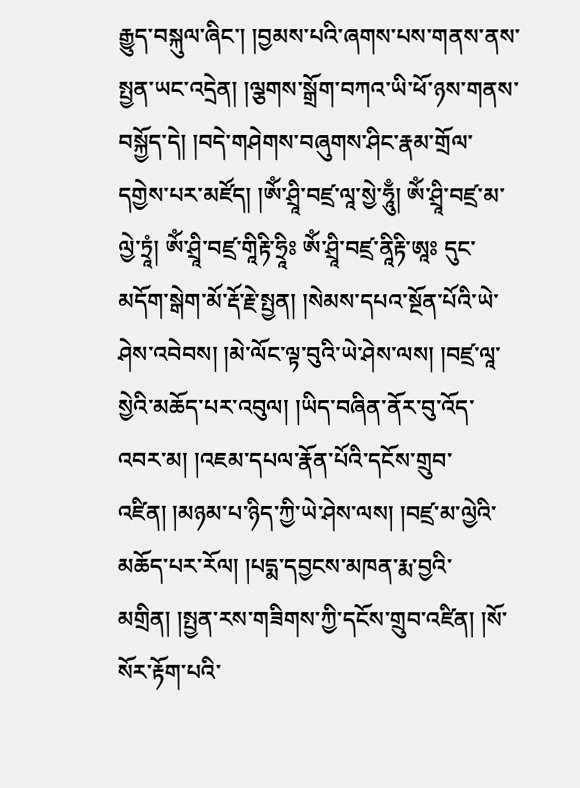རྒྱུད་བསྐུལ་ཞིང་། །བྱམས་པའི་ཞགས་པས་གནས་ནས་སྤྱན་ཡང་འདྲེན། །ལྕགས་སྒྲོག་བཀའ་ཡི་ཕོ་ཉས་གནས་བསྐྱོད་དེ། །བདེ་གཤེགས་བཞུགས་ཤིང་རྣམ་གྲོལ་དགྱེས་པར་མཛོད། །ༀ་ཤྲཱི་བཛྲ་ལཱ་སྱེ་ཧཱུྃ། ༀ་ཤྲཱི་བཛྲ་མ་ལྱེ་ཏྲཱཾ། ༀ་ཤྲཱི་བཛྲ་གཱིརྟི་ཧྲཱིཿ ༀ་ཤྲཱི་བཛྲ་ནཱིརྟི་ཨཱཿ དུང་མདོག་སྒེག་མོ་རྡོ་རྗེ་སྤྱན། །སེམས་དཔའ་སྔོན་པོའི་ཡེ་ཤེས་འབེབས། །མེ་ལོང་ལྟ་བུའི་ཡེ་ཤེས་ལས། །བཛྲ་ལཱ་སྱེའི་མཆོད་པར་འབུལ། །ཡིད་བཞིན་ནོར་བུ་འོད་འབར་མ། །འཇམ་དཔལ་རྣོན་པོའི་དངོས་གྲུབ་འཛིན། །མཉམ་པ་ཉིད་ཀྱི་ཡེ་ཤེས་ལས། །བཛྲ་མ་ལྱེའི་མཆོད་པར་རོལ། །པདྨ་དབྱངས་མཁན་རྨ་བྱའི་མགྲིན། །སྤྱན་རས་གཟིགས་ཀྱི་དངོས་གྲུབ་འཛིན། །སོ་སོར་རྟོག་པའི་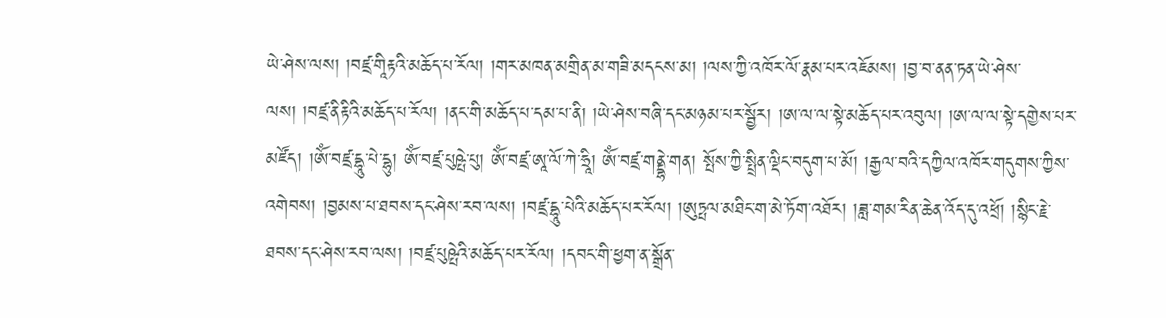ཡེ་ཤེས་ལས། །བཛྲ་གཱིརྟའི་མཆོད་པ་རོལ། །གར་མཁན་མགྲིན་མ་གཟི་མདངས་མ། །ལས་ཀྱི་འཁོར་ལོ་རྣམ་པར་འཇོམས། །བྱ་བ་ནན་ཏན་ཡེ་ཤེས་ལས། །བཛྲ་ནིརྟིའི་མཆོད་པ་རོལ། །ནང་གི་མཆོད་པ་དམ་པ་ནི། །ཡེ་ཤེས་བཞི་དང་མཉམ་པར་སྦྱོར། །ཨ་ལ་ལ་སྟེ་མཆོད་པར་འབུལ། །ཨ་ལ་ལ་སྟེ་དགྱེས་པར་མཛོད། །ༀ་བཛྲ་དྷཱུ་པེ་དྷུ། ༀ་བཛྲ་པུཥྤེ་པུ། ༀ་བཛྲ་ཨཱ་ལོ་ཀེ་ཧྲཱི། ༀ་བཛྲ་གནྡྷེ་གན། སྤོས་ཀྱི་སྤྲིན་ལྡིང་བདུག་པ་མོ། །རྒྱལ་བའི་དཀྱིལ་འཁོར་གདུགས་ཀྱིས་འགེབས། །བྱམས་པ་ཐབས་དང་ཤེས་རབ་ལས། །བཛྲ་དྷཱུ་པེའི་མཆོད་པར་རོལ། །ཨུཏྤལ་མཐིང་ག་མེ་ཏོག་འཐོར། །ཟླ་གམ་རིན་ཆེན་འོད་དུ་འཕྲོ། །སྙིང་རྗེ་ཐབས་དང་ཤེས་རབ་ལས། །བཛྲ་པུཥྤེའི་མཆོད་པར་རོལ། །དབང་གི་ཕྱག་ན་སྒྲོན་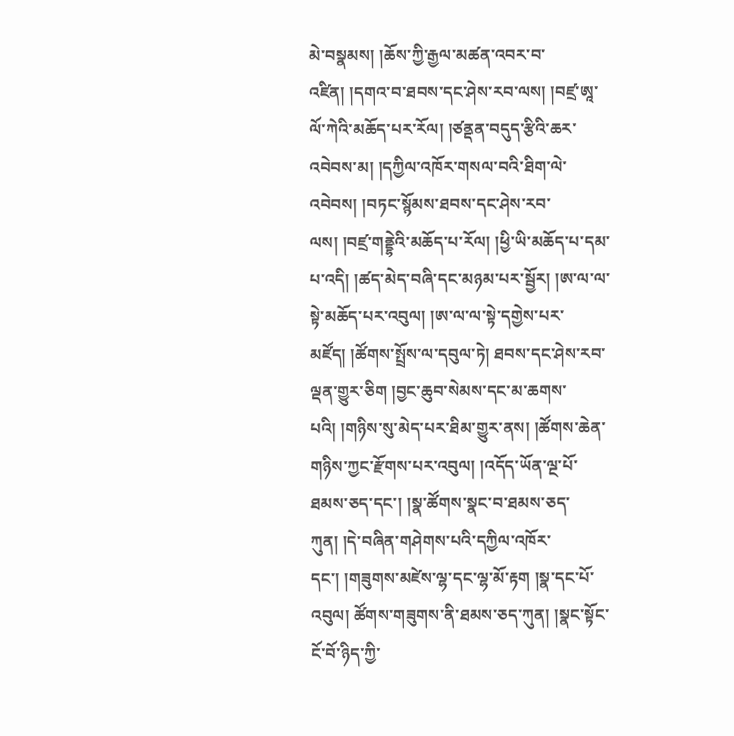མེ་བསྣམས། །ཆོས་ཀྱི་རྒྱལ་མཚན་འབར་བ་འཛིན། །དགའ་བ་ཐབས་དང་ཤེས་རབ་ལས། །བཛྲ་ཨཱ་ལོ་ཀེའི་མཆོད་པར་རོལ། །ཙནྡན་བདུད་རྩིའི་ཆར་འབེབས་མ། །དཀྱིལ་འཁོར་གསལ་བའི་ཐིག་ལེ་འབེབས། །བཏང་སྙོམས་ཐབས་དང་ཤེས་རབ་ལས། །བཛྲ་གནྡྷེའི་མཆོད་པ་རོལ། །ཕྱི་ཡི་མཆོད་པ་དམ་པ་འདི། །ཚད་མེད་བཞི་དང་མཉམ་པར་སྦྱོར། །ཨ་ལ་ལ་སྟེ་མཆོད་པར་འབུལ། །ཨ་ལ་ལ་སྟེ་དགྱེས་པར་མཛོད། །ཚོགས་སྤྲོས་ལ་དབུལ་ཏེ། ཐབས་དང་ཤེས་རབ་ལྡན་གྱུར་ཅིག །བྱང་ཆུབ་སེམས་དང་མ་ཆགས་པའི། །གཉིས་སུ་མེད་པར་ཐིམ་གྱུར་ནས། །ཚོགས་ཆེན་གཉིས་ཀྱང་རྫོགས་པར་འབུལ། །འདོད་ཡོན་ལྔ་པོ་ཐམས་ཅད་དང་། །སྣ་ཚོགས་སྣང་བ་ཐམས་ཅད་ཀུན། །དེ་བཞིན་གཤེགས་པའི་དཀྱིལ་འཁོར་དང་། །གཟུགས་མཛེས་ལྷ་དང་ལྷ་མོ་རྟག །སྣ་དང་པོ་འབུལ། ཚོགས་གཟུགས་ནི་ཐམས་ཅད་ཀུན། །སྣང་སྟོང་ངོ་བོ་ཉིད་ཀྱི་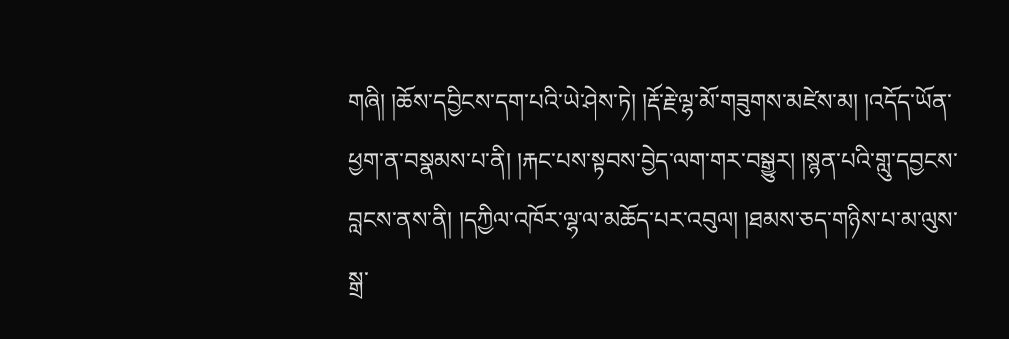གཞི། །ཆོས་དབྱིངས་དག་པའི་ཡེ་ཤེས་ཏེ། །རྡོ་རྗེ་ལྷ་མོ་གཟུགས་མཛེས་མ། །འདོད་ཡོན་ཕྱག་ན་བསྣམས་པ་ནི། །རྐང་པས་སྟབས་བྱེད་ལག་གར་བསྒྱུར། །སྙན་པའི་གླུ་དབྱངས་བླངས་ནས་ནི། །དཀྱིལ་འཁོར་ལྷ་ལ་མཆོད་པར་འབུལ། །ཐམས་ཅད་གཉིས་པ་མ་ལུས་སྒྲ་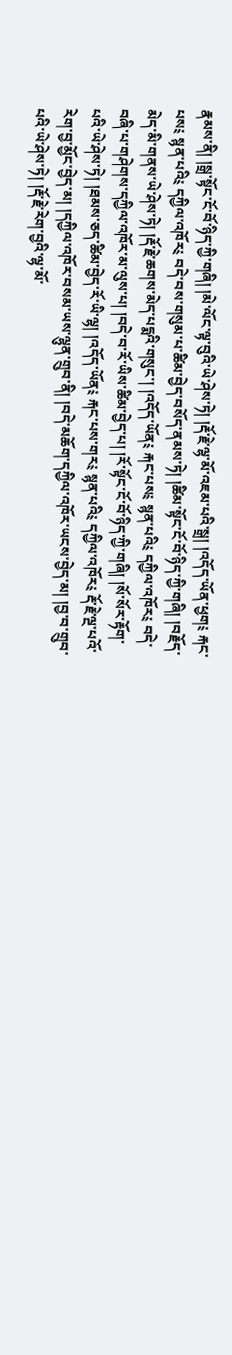རྣམས་ནི། །སྒྲ་སྟོང་ངོ་བོ་ཉིད་ཀྱི་གཞི། །མེ་ལོང་ལྟ་བུའི་ཡེ་ཤེས་ཏེ། །རྡོ་རྗེ་ལྷ་མོ་འཇམ་པའི་སྒྲ། །འདོད་ཡོན་ཕྱག༴ རྐང་པས༴ སྙན་པའི༴ དཀྱིལ་འཁོར༴ བདེ་བས་གསུམ་པ་ཚིམ་བྱེད་བསོད་ནམས་ཏེ། །ཚིམ་སྟོང་ངོ་བོ་ཉིད་ཀྱི་གཞི། །བརྗོད་མེད་མི་གནས་ཡེ་ཤེས་ཏེ། །རྡོ་རྗེ་ཆགས་མེད་པདྨའི་གསུང་། །འདོད་ཡོན༴ རྐང་པས༴ སྙན་པའི༴ དཀྱིལ་འཁོར༴ བདེ་བཞི་པ་གཤེགས་དཀྱིལ་འཁོར་མ་ལུས་པ། །བདེ་བ་རོ་ཡིས་ཚིམ་བྱེད་པ། །རོ་སྟོང་ངོ་བོ་ཉིད་ཀྱི་གཞི། །སོ་སོར་རྟོག་པའི་ཡེ་ཤེས་ཏེ། །ཐམས་ཅད་ཚིམ་བྱེད་རོ་ཡི་ལྷ། །འདོད་ཡོན༴ རྐང་པས་གར༴ སྙན་པའི༴ དཀྱིལ་འཁོར༴ རྡོ་རྗེ་ལྔ་པའོ་རེག་བྱ་མྱོང་བྱེད་མ། །དཀྱིལ་འཁོར་བསམ་ཡས་ལྷུན་གྲུབ་ནི། །བདེ་མཆོག་དཀྱིལ་འཁོར་ཡངས་བྱེད་མ། །བྱ་བ་གྲུབ་པའི་ཡེ་ཤེས་ཏེ། །རྡོ་རྗེ་རེག་བྱའི་ལྷ་མོ་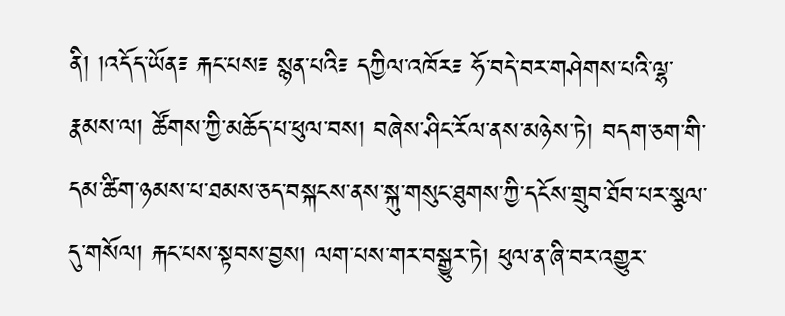ནི། །འདོད་ཡོན༴ རྐང་པས༴ སྙན་པའི༴ དཀྱིལ་འཁོར༴ ཧོ་བདེ་བར་གཤེགས་པའི་ལྷ་རྣམས་ལ། ཚོགས་ཀྱི་མཆོད་པ་ཕུལ་བས། བཞེས་ཤིང་རོལ་ནས་མཉེས་ཏེ། བདག་ཅག་གི་དམ་ཚིག་ཉམས་པ་ཐམས་ཅད་བསྐངས་ནས་སྐུ་གསུང་ཐུགས་ཀྱི་དངོས་གྲུབ་ཐོབ་པར་སྩལ་དུ་གསོལ། རྐང་པས་སྟབས་བྱས། ལག་པས་གར་བསྒྱུར་ཏེ། ཕུལ་ན་ཞི་བར་འགྱུར་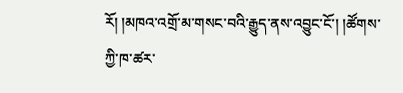རོ། །མཁའ་འགྲོ་མ་གསང་བའི་རྒྱུད་ནས་འབྱུང་ངོ་། །ཚོགས་ཀྱི་ཁ་ཚར་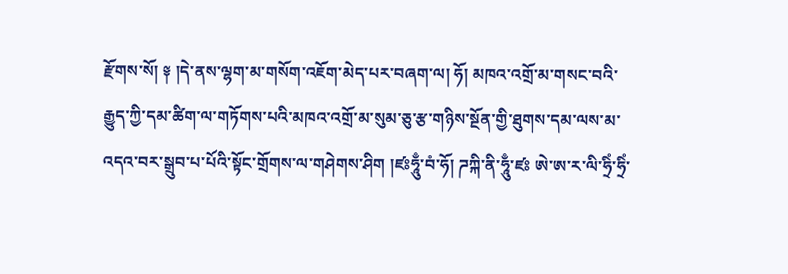རྫོགས་སོ། ༈ །དེ་ནས་ལྷག་མ་གསོག་འཇོག་མེད་པར་བཞག་ལ། ཧོ། མཁའ་འགྲོ་མ་གསང་བའི་རྒྱུད་ཀྱི་དམ་ཚིག་ལ་གཏོགས་པའི་མཁའ་འགྲོ་མ་སུམ་ཅུ་རྩ་གཉིས་སྔོན་གྱི་ཐུགས་དམ་ལས་མ་འདའ་བར་སྒྲུབ་པ་པོའི་སྟོང་གྲོགས་ལ་གཤེགས་ཤིག །ཛཿཧཱུྃ་བཾ་ཧོ། ཌཀྐི་ནི་ཧཱུྃ་ཛཿ ཨེ་ཨ་ར་ལི་ཧྲིཾ་ཧྲིཾ་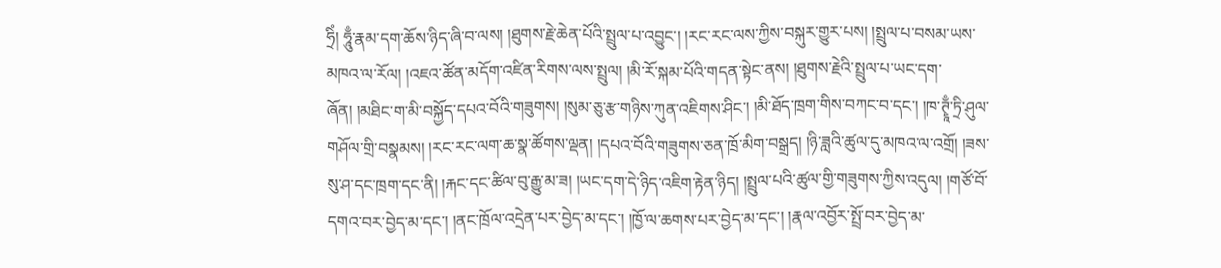ཧྲིཾ། ཧཱུྃ་རྣམ་དག་ཆོས་ཉིད་ཞི་བ་ལས། །ཐུགས་རྗེ་ཆེན་པོའི་སྤྲུལ་པ་འབྱུང་། །རང་རང་ལས་ཀྱིས་བསྐུར་གྱུར་པས། །སྤྲུལ་པ་བསམ་ཡས་མཁའ་ལ་རོལ། །འཇའ་ཚོན་མདོག་འཛིན་རིགས་ལས་སྤྲུལ། །མི་རོ་སྐམ་པོའི་གདན་སྟེང་ནས། །ཐུགས་རྗེའི་སྤྲུལ་པ་ཡང་དག་ཞོན། །མཐིང་ག་མི་བསྐྱོད་དཔའ་བོའི་གཟུགས། །སུམ་ཅུ་རྩ་གཉིས་ཀུན་འཇིགས་ཤིང་། །མི་ཐོད་ཁྲག་གིས་བཀང་བ་དང་། །ཁ་ཊྭཱྃ་ཏྲི་ཤུལ་གཤོལ་གྲི་བསྣམས། །རང་རང་ལག་ཆ་སྣ་ཚོགས་ལྡན། །དཔའ་བོའི་གཟུགས་ཅན་ཁྲོ་མིག་བསྒྲད། །ཉི་ཟླའི་ཚུལ་དུ་མཁའ་ལ་འགྲོ། །ཟས་སུ་ཤ་དང་ཁྲག་དང་ནི། །རྐང་དང་ཚིལ་བུ་རྒྱུ་མ་ཟ། །ཡང་དག་དེ་ཉིད་འཇིག་རྟེན་ཉིད། །སྤྲུལ་པའི་ཚུལ་གྱི་གཟུགས་ཀྱིས་འདུལ། །གཙོ་བོ་དགའ་བར་བྱེད་མ་དང་། །ནང་ཁྲོལ་འདྲེན་པར་བྱེད་མ་དང་། །ཁྱོ་ལ་ཆགས་པར་བྱེད་མ་དང་། །རྣལ་འབྱོར་སྤྲོ་བར་བྱེད་མ་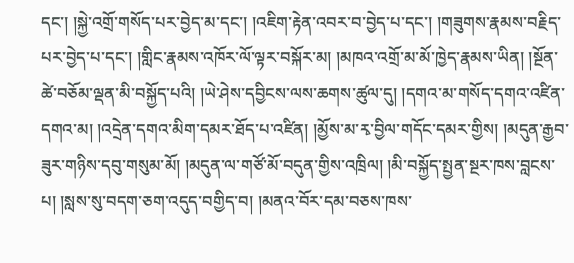དང་། །སྐྱེ་འགྲོ་གསོད་པར་བྱེད་མ་དང་། །འཇིག་རྟེན་འབར་བ་བྱེད་པ་དང་། །གཟུགས་རྣམས་བརྗིད་པར་བྱེད་པ་དང་། །གླིང་རྣམས་འཁོར་ལོ་ལྟར་བསྐོར་མ། །མཁའ་འགྲོ་མ་མོ་ཁྱེད་རྣམས་ཡིན། །སྔོན་ཚེ་བཅོམ་ལྡན་མི་བསྐྱོད་པའི། །ཡེ་ཤེས་དབྱིངས་ལས་ཆགས་ཚུལ་དུ། །དགའ་མ་གསོད་དགའ་འཛིན་དགའ་མ། །འདྲེན་དགའ་མིག་དམར་ཐོད་པ་འཛིན། །མྱོས་མ་རྭ་བྱིལ་གདོང་དམར་གྱིས། །མདུན་རྒྱབ་ཟུར་གཉིས་དབུ་གསུམ་མོ། །མདུན་ལ་གཙོ་མོ་བདུན་གྱིས་འཁྲིལ། །མི་བསྐྱོད་སྤྱན་སྔར་ཁས་བླངས་པ། །སླས་སུ་བདག་ཅག་འདུད་བགྱིད་བ། །མནའ་བོར་དམ་བཅས་ཁས་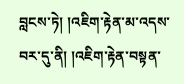བླངས་ཏེ། །འཇིག་རྟེན་མ་འདས་བར་དུ་ནི། །འཇིག་རྟེན་བསྟན་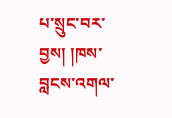པ་སྲུང་བར་བྱས། །ཁས་བླངས་འགལ་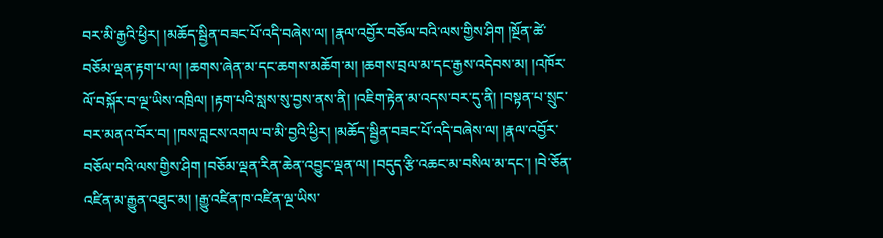བར་མི་རྒྱའི་ཕྱིར། །མཆོད་སྦྱིན་བཟང་པོ་འདི་བཞེས་ལ། །རྣལ་འབྱོར་བཅོལ་བའི་ལས་གྱིས་ཤིག །སྔོན་ཚེ་བཅོམ་ལྡན་རྟག་པ་ལ། །ཆགས་ཞེན་མ་དང་ཆགས་མཆོག་མ། །ཆགས་བྲལ་མ་དང་རྒྱས་འདེབས་མ། །འཁོར་ལོ་བསྐོར་བ་ལྔ་ཡིས་འཁྲིལ། །རྟག་པའི་སླས་སུ་བྱས་ནས་ནི། །འཇིག་རྟེན་མ་འདས་བར་དུ་ནི། །བསྟན་པ་སྲུང་བར་མནའ་བོར་བ། །ཁས་བླངས་འགལ་བ་མི་བྱའི་ཕྱིར། །མཆོད་སྦྱིན་བཟང་པོ་འདི་བཞེས་ལ། །རྣལ་འབྱོར་བཅོལ་བའི་ལས་གྱིས་ཤིག །བཅོམ་ལྡན་རིན་ཆེན་འབྱུང་ལྡན་ལ། །བདུད་རྩི་འཆང་མ་བསིལ་མ་དང་། །བེ་ཅོན་འཛིན་མ་རྒྱུན་འཐུང་མ། །རྒྱུ་འཛིན་ཁ་འཛིན་ལྔ་ཡིས་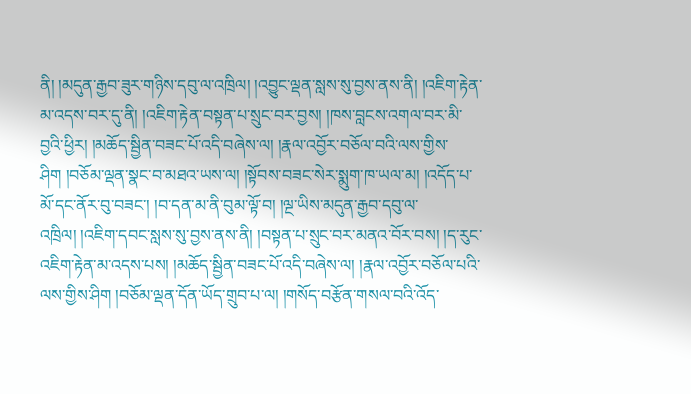ནི། །མདུན་རྒྱབ་ཟུར་གཉིས་དབུ་ལ་འཁྲིལ། །འབྱུང་ལྡན་སླས་སུ་བྱས་ནས་ནི། །འཇིག་རྟེན་མ་འདས་བར་དུ་ནི། །འཇིག་རྟེན་བསྟན་པ་སྲུང་བར་བྱས། །ཁས་བླངས་འགལ་བར་མི་བྱའི་ཕྱིར། །མཆོད་སྦྱིན་བཟང་པོ་འདི་བཞེས་ལ། །རྣལ་འབྱོར་བཅོལ་བའི་ལས་གྱིས་ཤིག །བཅོམ་ལྡན་སྣང་བ་མཐའ་ཡས་ལ། །སྟོབས་བཟང་སེར་སྨུག་ཁ་ཡལ་མ། །འདོད་པ་མོ་དང་ནོར་བུ་བཟང་། །བ་དན་མ་ནི་བུམ་ལྟོ་བ། །ལྔ་ཡིས་མདུན་རྒྱབ་དབུ་ལ་འཁྲིལ། །འཇིག་དབང་སླས་སུ་བྱས་ནས་ནི། །བསྟན་པ་སྲུང་བར་མནའ་བོར་བས། །ད་རུང་འཇིག་རྟེན་མ་འདས་པས། །མཆོད་སྦྱིན་བཟང་པོ་འདི་བཞེས་ལ། །རྣལ་འབྱོར་བཅོལ་པའི་ལས་གྱིས་ཤིག །བཅོམ་ལྡན་དོན་ཡོད་གྲུབ་པ་ལ། །གསོད་བརྩོན་གསལ་བའི་འོད་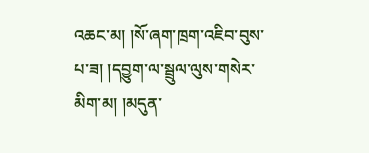འཆང་མ། །སོ་ཞག་ཁྲག་འཇིབ་བུས་པ་ཟ། །དབྱུག་ལ་སྦྲུལ་ལུས་གསེར་མིག་མ། །མདུན་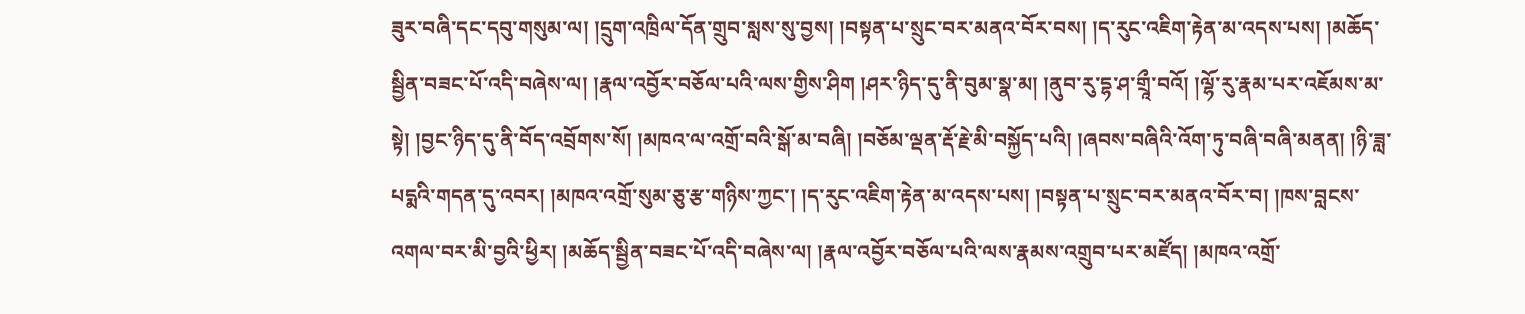ཟུར་བཞི་དང་དབུ་གསུམ་ལ། །དྲུག་འཁྲིལ་དོན་གྲུབ་སླས་སུ་བྱས། །བསྟན་པ་སྲུང་བར་མནའ་བོར་བས། །ད་རུང་འཇིག་རྟེན་མ་འདས་པས། །མཆོད་སྦྱིན་བཟང་པོ་འདི་བཞེས་ལ། །རྣལ་འབྱོར་བཅོལ་པའི་ལས་གྱིས་ཤིག །ཤར་ཉིད་དུ་ནི་བུམ་སྣ་མ། །ནུབ་རུ་དྷ་ཤ་གྲཱྀ་བའོ། །ལྷོ་རུ་རྣམ་པར་འཇོམས་མ་སྟེ། །བྱང་ཉིད་དུ་ནི་བོད་འབྲོགས་སོ། །མཁའ་ལ་འགྲོ་བའི་སྒོ་མ་བཞི། །བཅོམ་ལྡན་རྡོ་རྗེ་མི་བསྐྱོད་པའི། །ཞབས་བཞིའི་འོག་ཏུ་བཞི་བཞི་མནན། །ཉི་ཟླ་པདྨའི་གདན་དུ་འབར། །མཁའ་འགྲོ་སུམ་ཅུ་རྩ་གཉིས་ཀྱང་། །ད་རུང་འཇིག་རྟེན་མ་འདས་པས། །བསྟན་པ་སྲུང་བར་མནའ་བོར་བ། །ཁས་བླངས་འགལ་བར་མི་བྱའི་ཕྱིར། །མཆོད་སྦྱིན་བཟང་པོ་འདི་བཞེས་ལ། །རྣལ་འབྱོར་བཅོལ་པའི་ལས་རྣམས་འགྲུབ་པར་མཛོད། །མཁའ་འགྲོ་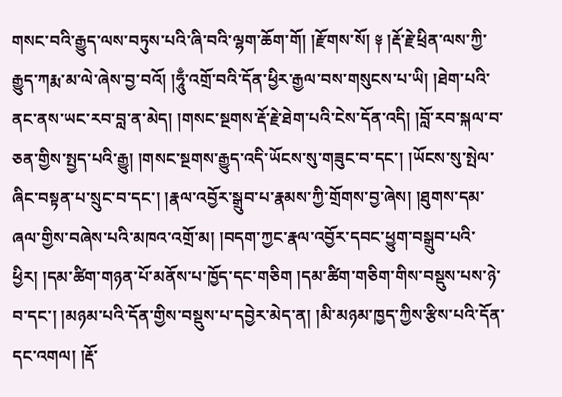གསང་བའི་རྒྱུད་ལས་བཏུས་པའི་ཞི་བའི་ལྷག་ཆོག་གོ། །རྫོགས་སོ། ༈ །རྡོ་རྗེ་ཕྲིན་ལས་ཀྱི་རྒྱུད་ཀརྨ་མ་ལེ་ཞེས་བྱ་བའོ། །ཧཱུྃ་འགྲོ་བའི་དོན་ཕྱིར་རྒྱལ་བས་གསུངས་པ་ཡི། །ཐེག་པའི་ནང་ནས་ཡང་རབ་བླ་ན་མེད། །གསང་སྔགས་རྡོ་རྗེ་ཐེག་པའི་ངེས་དོན་འདི། །བློ་རབ་སྐལ་བ་ཅན་གྱིས་སྤྱད་པའི་རྒྱུ། །གསང་སྔགས་རྒྱུད་འདི་ཡོངས་སུ་གཟུང་བ་དང་། །ཡོངས་སུ་སྤེལ་ཞིང་བསྟན་པ་སྲུང་བ་དང་། །རྣལ་འབྱོར་སྒྲུབ་པ་རྣམས་ཀྱི་གྲོགས་བྱ་ཞེས། །ཐུགས་དམ་ཞལ་གྱིས་བཞེས་པའི་མཁའ་འགྲོ་མ། །བདག་ཀྱང་རྣལ་འབྱོར་དབང་ཕྱུག་བསྒྲུབ་པའི་ཕྱིར། །དམ་ཚིག་གཉན་པོ་མནོས་པ་ཁྱོད་དང་གཅིག །དམ་ཚིག་གཅིག་གིས་བསྡུས་པས་ཉེ་བ་དང་། །མཉམ་པའི་དོན་གྱིས་བསྡུས་པ་དབྱེར་མེད་ན། །མི་མཉམ་ཁྱད་ཀྱིས་རྩིས་པའི་དོན་དང་འགལ། །རྡོ་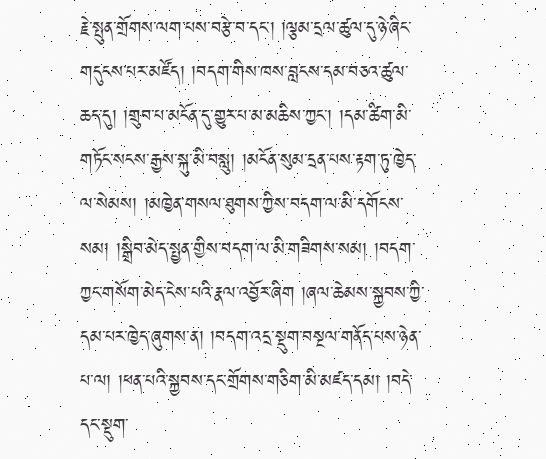རྗེ་སྤུན་གྲོགས་ལག་པས་བརྩེ་བ་དང་། །ལྕམ་དྲལ་ཚུལ་དུ་ཉེ་ཞིང་གདུངས་པར་མཛོད། །བདག་གིས་ཁས་བླངས་དམ་བཅའ་ཚུལ་ཆད་དུ། །གྲུབ་པ་མངོན་དུ་གྱུར་པ་མ་མཆིས་ཀྱང་། །དམ་ཚིག་མི་གཏོང་སངས་རྒྱས་སྐུ་མི་བསླུ། །མངོན་སུམ་དྲན་པས་རྟག་ཏུ་ཁྱེད་ལ་སེམས། །མཁྱེན་གསལ་ཐུགས་ཀྱིས་བདག་ལ་མི་དགོངས་སམ། །སྒྲིབ་མེད་སྤྱན་གྱིས་བདག་ལ་མི་གཟིགས་སམ། །བདག་ཀྱང་གསོག་མེད་ངེས་པའི་རྣལ་འབྱོར་ཞིག །ཞལ་ཆེམས་སྐྱབས་ཀྱི་དམ་པར་ཁྱེད་ཞུགས་ན། །བདག་འདྲ་སྡུག་བསྔལ་གནོད་པས་ཉེན་པ་ལ། །ཕན་པའི་སྐྱབས་དང་གྲོགས་གཅིག་མི་མཛད་དམ། །བདེ་དང་སྡུག་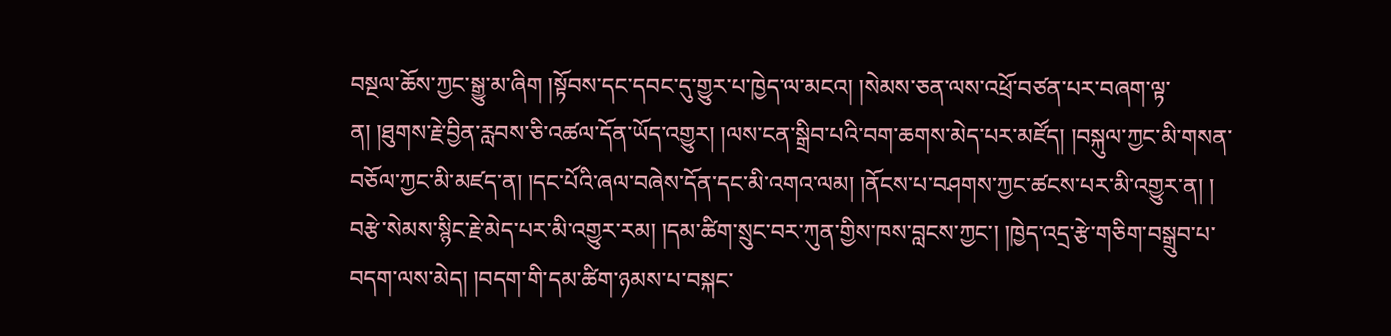བསྔལ་ཆོས་ཀྱང་སྒྱུ་མ་ཞིག །སྟོབས་དང་དབང་དུ་གྱུར་པ་ཁྱེད་ལ་མངའ། །སེམས་ཅན་ལས་འཕྲོ་བཙན་པར་བཞག་ལྟ་ན། །ཐུགས་རྗེ་བྱིན་རླབས་ཅི་འཚལ་དོན་ཡོད་འགྱུར། །ལས་ངན་སྒྲིབ་པའི་བག་ཆགས་མེད་པར་མཛོད། །བསྐུལ་ཀྱང་མི་གསན་བཅོལ་ཀྱང་མི་མཛད་ན། །དང་པོའི་ཞལ་བཞེས་དོན་དང་མི་འགའ་ལམ། །ནོངས་པ་བཤགས་ཀྱང་ཚངས་པར་མི་འགྱུར་ན། ། བརྩེ་སེམས་སྙིང་རྗེ་མེད་པར་མི་འགྱུར་རམ། །དམ་ཚིག་སྲུང་བར་ཀུན་གྱིས་ཁས་བླངས་ཀྱང་། །ཁྱེད་འདྲ་རྩེ་གཅིག་བསྒྲུབ་པ་བདག་ལས་མེད། །བདག་གི་དམ་ཚིག་ཉམས་པ་བསྐང་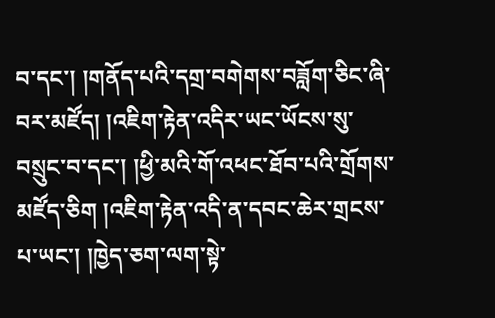བ་དང་། །གནོད་པའི་དགྲ་བགེགས་བཟློག་ཅིང་ཞི་བར་མཛོད། །འཇིག་རྟེན་འདིར་ཡང་ཡོངས་སུ་བསྲུང་བ་དང་། །ཕྱི་མའི་གོ་འཕང་ཐོབ་པའི་གྲོགས་མཛོད་ཅིག །འཇིག་རྟེན་འདི་ན་དབང་ཆེར་གྲངས་པ་ཡང་། །ཁྱེད་ཅག་ལག་སྟེ་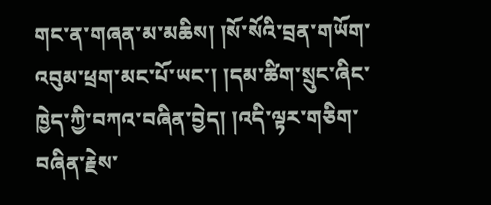གང་ན་གཞན་མ་མཆིས། །སོ་སོའི་བྲན་གཡོག་འབུམ་ཕྲག་མང་པོ་ཡང་། །དམ་ཚིག་སྲུང་ཞིང་ཁྱེད་ཀྱི་བཀའ་བཞིན་བྱེད། །འདི་ལྟར་གཅིག་བཞིན་རྗེས་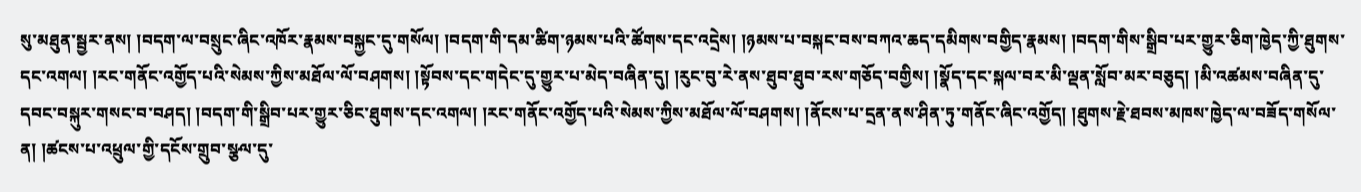སུ་མཐུན་སྦྱར་ནས། །བདག་ལ་བསྲུང་ཞིང་འཁོར་རྣམས་བསྐྱང་དུ་གསོལ། །བདག་གི་དམ་ཚིག་ཉམས་པའི་ཚོགས་དང་འདྲེས། །ཉམས་པ་བསྐང་བས་བཀའ་ཆད་དམིགས་བགྱིད་རྣམས། །བདག་གིས་སྒྲིབ་པར་གྱུར་ཅིག་ཁྱེད་ཀྱི་ཐུགས་དང་འགལ། །རང་གནོང་འགྱོད་པའི་སེམས་ཀྱིས་མཐོལ་ལོ་བཤགས། །སྟོབས་དང་གདེང་དུ་གྱུར་པ་མེད་བཞིན་དུ། །རུང་བུ་རེ་ནས་ཐུབ་ཐུབ་རས་གཅོད་བགྱིས། །སྣོད་དང་སྐལ་བར་མི་ལྡན་སློབ་མར་བཅུད། །མི་འཚམས་བཞིན་དུ་དབང་བསྐུར་གསང་བ་བཤད། །བདག་གི་སྒྲིབ་པར་གྱུར་ཅིང་ཐུགས་དང་འགལ། །རང་གནོང་འགྱོད་པའི་སེམས་ཀྱིས་མཐོལ་ལོ་བཤགས། །ནོངས་པ་དྲན་ནས་ཤིན་ཏུ་གནོང་ཞིང་འགྱོད། །ཐུགས་རྗེ་ཐབས་མཁས་ཁྱེད་ལ་བཟོད་གསོལ་ན། །ཚངས་པ་འཕྲུལ་གྱི་དངོས་གྲུབ་སྩལ་དུ་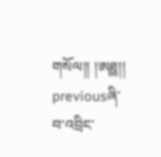གསོལ།། །ཨཐྎ།།
previousཞི་བ་འབྲིང་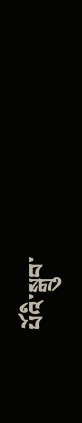པོའི་སྒྲུབ་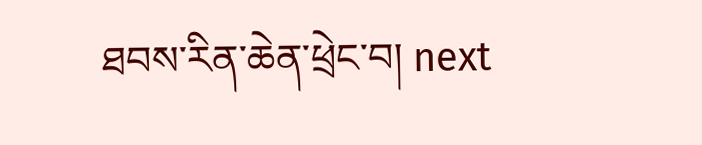ཐབས་རིན་ཆེན་ཕྲེང་བ། next